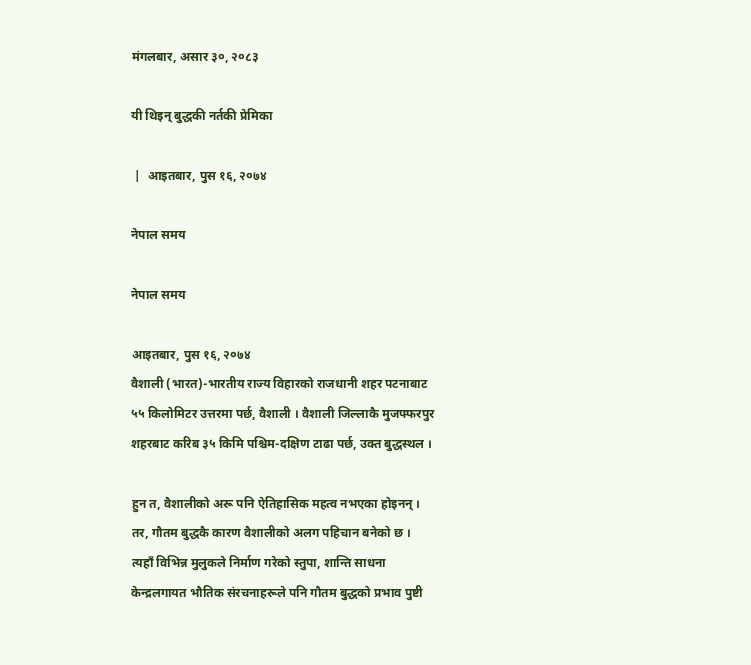मंगलबार, असार ३०, २०८३

यी थिइन् बुद्धकी नर्तकी प्रेमिका

 |  आइतबार, पुस १६, २०७४

नेपाल समय

नेपाल समय

आइतबार, पुस १६, २०७४
वैशाली (भारत)-भारतीय राज्य विहारको राजधानी शहर पटनाबाट ५५ किलोमिटर उत्तरमा पर्छ, वैशाली । वैशाली जिल्लाकै मुजफ्फरपुर शहरबाट करिब ३५ किमि पश्चिम-दक्षिण टाढा पर्छ, उक्त बुद्धस्थल ।

हुन त, वैशालीको अरू पनि ऐतिहासिक महत्व नभएका होइनन् । तर, गौतम बुद्धकै कारण वैशालीको अलग पहिचान बनेको छ । त्यहाँ विभिन्न मुलुकले निर्माण गरेको स्तुपा, शान्ति साधना केन्द्रलगायत भौतिक संरचनाहरूले पनि गौतम बुद्धको प्रभाव पुष्टी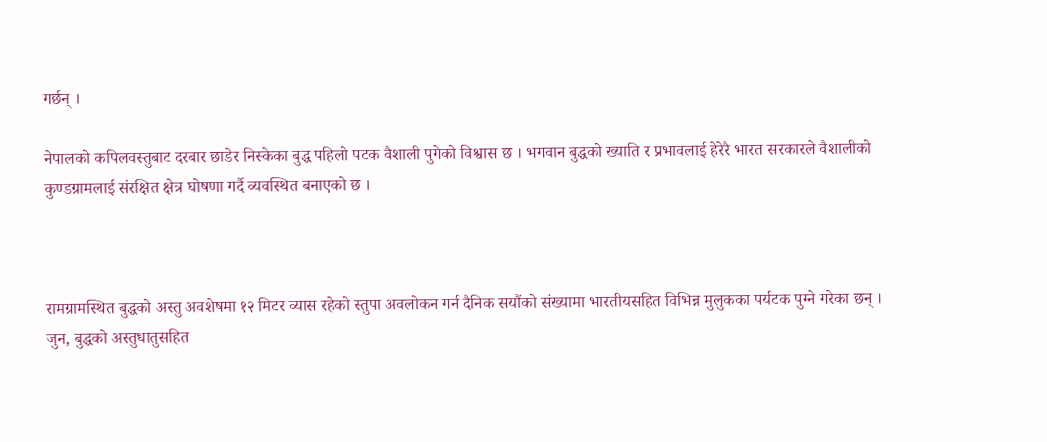गर्छन् ।

नेपालको कपिलवस्तुबाट दरबार छाडेर निस्केका बुद्ध पहिलो पटक वैशाली पुगेको विश्वास छ । भगवान बुद्धको ख्याति र प्रभावलाई हेरेरै भारत सरकारले वैशालीको कुण्डग्रामलाई संरक्षित क्षेत्र घोषणा गर्दै व्यवस्थित बनाएको छ ।



रामग्रामस्थित बुद्धको अस्तु अवशेषमा १२ मिटर व्यास रहेको स्तुपा अवलोकन गर्न दैनिक सयौंको संख्यामा भारतीयसहित विभिन्न मुलुकका पर्यटक पुग्ने गरेका छन् । जुन, बुद्धको अस्तुधातुसहित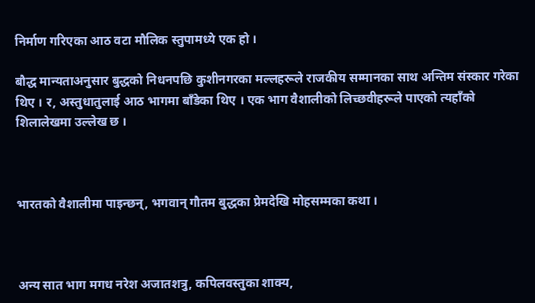निर्माण गरिएका आठ वटा मौलिक स्तुपामध्ये एक हो ।

बौद्ध मान्यताअनुसार बुद्धको निधनपछि कुशीनगरका मल्लहरूले राजकीय सम्मानका साथ अन्तिम संस्कार गरेका थिए । र, अस्तुधातुलाई आठ भागमा बाँडेका थिए । एक भाग वैशालीको लिच्छवीहरूले पाएको त्यहाँको शिलालेखमा उल्लेख छ ।



भारतको वैशालीमा पाइन्छन्, भगवान् गौतम बुद्धका प्रेमदेखि मोहसम्मका कथा ।



अन्य सात भाग मगध नरेश अजातशत्रु, कपिलवस्तुका शाक्य,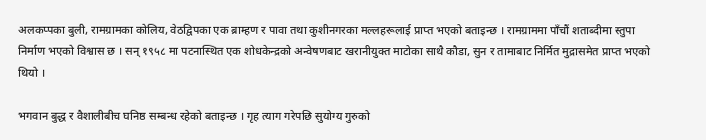अलकप्पका बुली, रामग्रामका कोलिय, वेठद्विपका एक ब्राम्हण र पावा तथा कुशीनगरका मल्लहरूलाई प्राप्त भएको बताइन्छ । रामग्राममा पाँचौं शताब्दीमा स्तुपा निर्माण भएको विश्वास छ । सन् १९५८ मा पटनास्थित एक शोधकेन्द्रको अन्वेषणबाट खरानीयुक्त माटोका साथै कौडा, सुन र तामाबाट निर्मित मुद्रासमेत प्राप्त भएको थियो ।

भगवान बुद्ध र वैशालीबीच घनिष्ठ सम्बन्ध रहेको बताइन्छ । गृह त्याग गरेपछि सुयोग्य गुरुको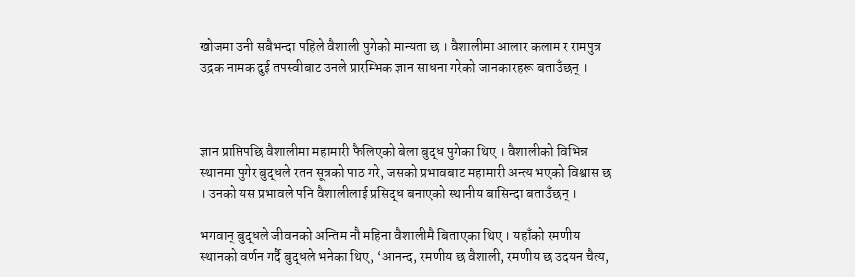खोजमा उनी सबैभन्दा पहिले वैशाली पुगेको मान्यता छ । वैशालीमा आलार कलाम र रामपुत्र उद्रक नामक दुई तपस्वीबाट उनले प्रारम्भिक ज्ञान साधना गरेको जानकारहरू बताउँछन् ।



ज्ञान प्राप्तिपछि वैशालीमा महामारी फैलिएको बेला बुद्ध पुगेका थिए । वैशालीको विभिन्न स्थानमा पुगेर बुद्धले रतन सूत्रको पाठ गरे, जसको प्रभावबाट महामारी अन्त्य भएको विश्वास छ । उनको यस प्रभावले पनि वैशालीलाई प्रसिद्ध बनाएको स्थानीय बासिन्दा बताउँछन् ।

भगवान् बुद्धले जीवनको अन्तिम नौ महिना वैशालीमै बिताएका थिए । यहाँको रमणीय स्थानको वर्णन गर्दै बुद्धले भनेका थिए, ‘आनन्द, रमणीय छ वैशाली, रमणीय छ उदयन चैत्य,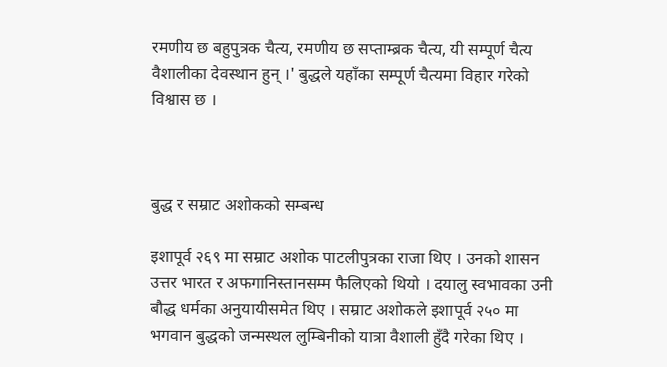रमणीय छ बहुपुत्रक चैत्य, रमणीय छ सप्ताम्ब्रक चैत्य, यी सम्पूर्ण चैत्य वैशालीका देवस्थान हुन् ।' बुद्धले यहाँका सम्पूर्ण चैत्यमा विहार गरेको विश्वास छ ।



बुद्ध र सम्राट अशोकको सम्बन्ध

इशापूर्व २६९ मा सम्राट अशोक पाटलीपुत्रका राजा थिए । उनको शासन उत्तर भारत र अफगानिस्तानसम्म फैलिएको थियो । दयालु स्वभावका उनी बौद्ध धर्मका अनुयायीसमेत थिए । सम्राट अशोकले इशापूर्व २५० मा भगवान बुद्धको जन्मस्थल लुम्बिनीको यात्रा वैशाली हुँदै गरेका थिए ।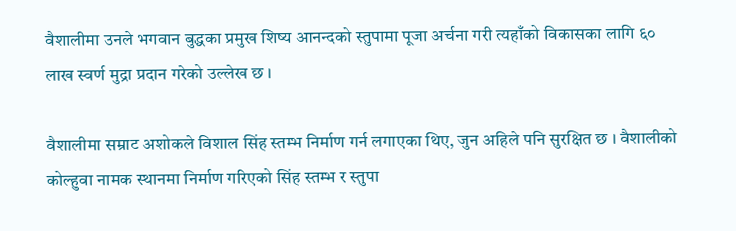वैशालीमा उनले भगवान बुद्धका प्रमुख शिष्य आनन्दको स्तुपामा पूजा अर्चना गरी त्यहाँको विकासका लागि ६० लाख स्वर्ण मुद्रा प्रदान गरेको उल्लेख छ ।

वैशालीमा सम्राट अशोकले विशाल सिंह स्तम्भ निर्माण गर्न लगाएका थिए, जुन अहिले पनि सुरक्षित छ । वैशालीको कोल्हुवा नामक स्थानमा निर्माण गरिएको सिंह स्तम्भ र स्तुपा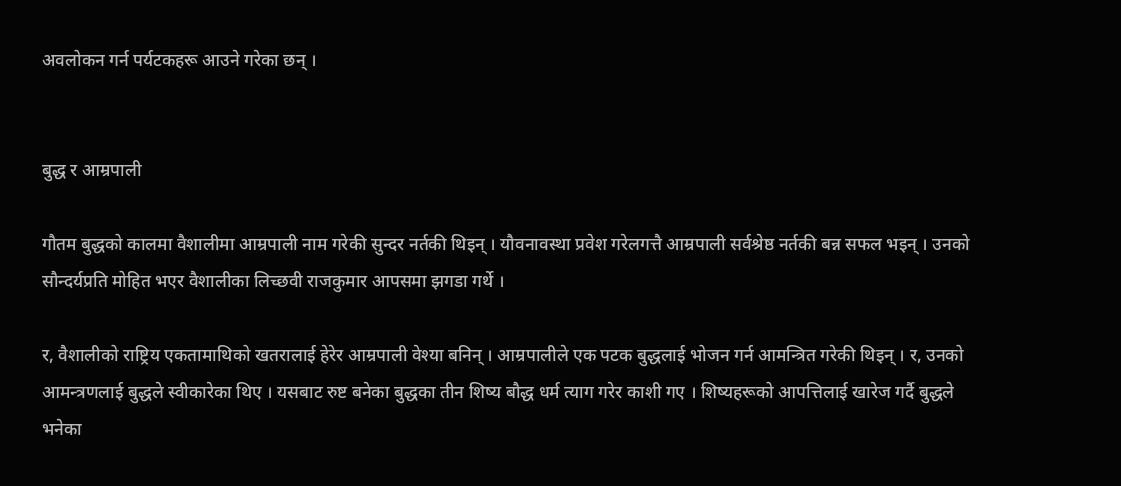अवलोकन गर्न पर्यटकहरू आउने गरेका छन् ।


बुद्ध र आम्रपाली

गौतम बुद्धको कालमा वैशालीमा आम्रपाली नाम गरेकी सुन्दर नर्तकी थिइन् । यौवनावस्था प्रवेश गरेलगत्तै आम्रपाली सर्वश्रेष्ठ नर्तकी बन्न सफल भइन् । उनको सौन्दर्यप्रति मोहित भएर वैशालीका लिच्छवी राजकुमार आपसमा झगडा गर्थे ।

र, वैशालीको राष्ट्रिय एकतामाथिको खतरालाई हेरेर आम्रपाली वेश्या बनिन् । आम्रपालीले एक पटक बुद्धलाई भोजन गर्न आमन्त्रित गरेकी थिइन् । र, उनको आमन्त्रणलाई बुद्धले स्वीकारेका थिए । यसबाट रुष्ट बनेका बुद्धका तीन शिष्य बौद्ध धर्म त्याग गरेर काशी गए । शिष्यहरूको आपत्तिलाई खारेज गर्दै बुद्धले भनेका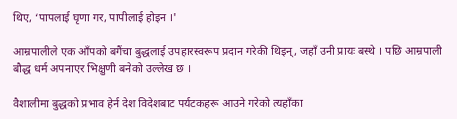थिए, ‘पापलाई घृणा गर, पापीलाई होइन ।'

आम्रपालीले एक आँपको बगैंचा बुद्धलाई उपहारस्वरूप प्रदान गरेकी थिइन्, जहाँ उनी प्रायः बस्थे । पछि आम्रपाली बौद्ध धर्म अपनाएर भिक्षुणी बनेको उल्लेख छ ।

वैशालीमा बुद्धको प्रभाव हेर्न देश विदेशबाट पर्यटकहरू आउने गरेको त्यहाँका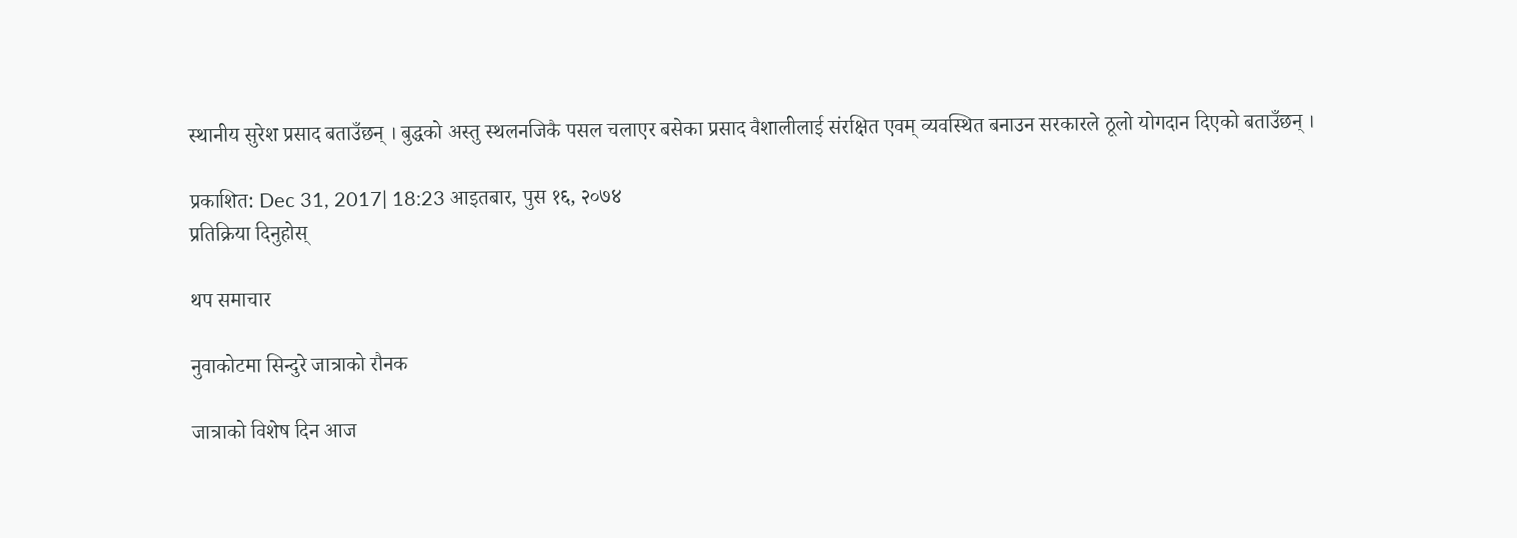स्थानीय सुरेश प्रसाद बताउँछन् । बुद्धको अस्तु स्थलनजिकै पसल चलाएर बसेका प्रसाद वैशालीलाई संरक्षित एवम् व्यवस्थित बनाउन सरकारले ठूलो योगदान दिएको बताउँछन् ।

प्रकाशित: Dec 31, 2017| 18:23 आइतबार, पुस १६, २०७४
प्रतिक्रिया दिनुहोस्

थप समाचार

नुवाकोटमा सिन्दुरे जात्राको रौनक

जात्राको विशेष दिन आज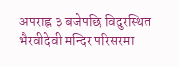अपराह्न ३ बजेपछि विदुरस्थित भैरवीदेवी मन्दिर परिसरमा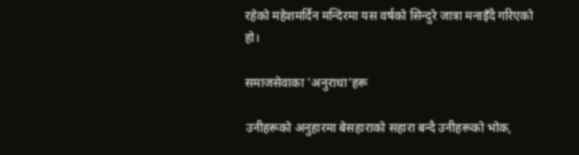रहेको महेशमर्दिन मन्दिरमा यस वर्षको सिन्दुरे जात्रा मनाइँदै गरिएको हो।

समाजसेवाका 'अनुराधा'हरू

उनीहरूको अनुहारमा बेसहाराको सहारा बन्दै उनीहरूको भोक,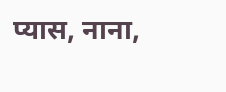प्यास, नाना,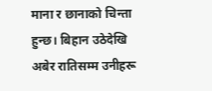माना र छानाको चिन्ता हुन्छ। बिहान उठेदेखि अबेर रातिसम्म उनीहरू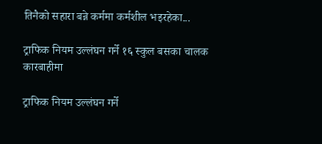तिनैको सहारा बन्ने कर्ममा कर्मशील भइरहेका...

ट्राफिक नियम उल्लंघन गर्ने १६ स्कुल बसका चालक कारबाहीमा

ट्राफिक नियम उल्लंघन गर्ने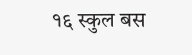१६ स्कुल बस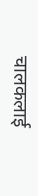चालकलाई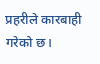प्रहरीले कारबाही गरेको छ।